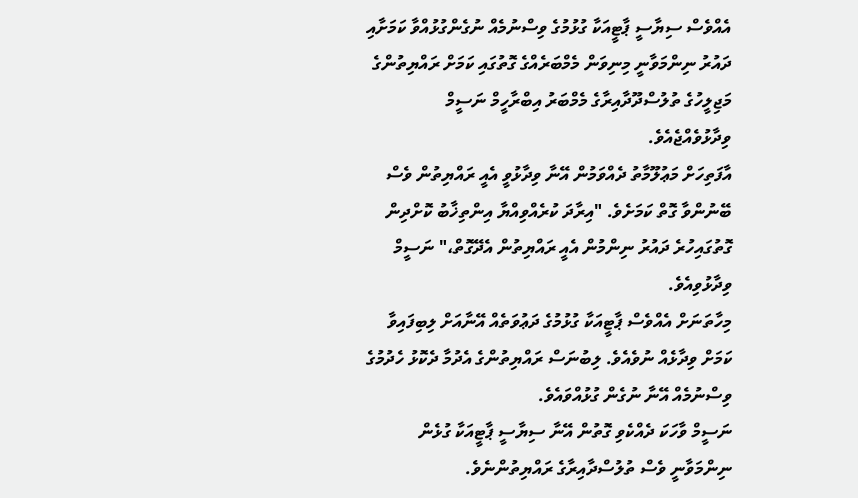އެއްވެސް ސިޔާސީ ޕާޓީއަކާ ގުޅުމުގެ ވިސްނުމެއް ނުގެންގުޅުއްވާ ކަމަށާއި ދައުރު ނިންމަވާނީ މިނިވަން މެމްބަރެއްގެ ގޮތުގައި ކަމަށް ރައްޔިތުންގެ މަޖިލީހުގެ ތުލުސްދޫދާއިރާގެ މެމްބަރު އިބްރާހީމް ނަސީމް ވިދާޅުވެއްޖެއެވެ.
އާފަތިހަށް މަޢުލޫމާތު ދެއްވަމުން އޭނާ ވިދާޅުވީ އެއީ ރައްޔިތުން ވެސް ބޭނުންވާ ގޮތް ކަމަށެވެ. "އިރާދަ ކުރެއްވިއްޔާ އިންތިޚާބު ކޮށްދިން ގޮތުގައިހުރެ ދައުރު ނިންމުން އެއީ ރައްޔިތުން އެދޭގޮތް،" ނަސީމް ވިދާޅުވިއެވެ.
މިހާތަނަށް އެއްވެސް ޕާޓީއަކާ ގުޅުމުގެ ދަޢުވަތެއް އޭނާއަށް ލިބިފައިވާ ކަމަށް ވިދާޅެއް ނުވެއެވެ. ލިބުނަސް ރައްޔިތުންގެ އެދުމާ ދެކޮޅު ހެދުމުގެ ވިސްނުމެއް އޭނާ ނުގެން ގުޅުއްވައެވެ.
ނަސީމް ވާހަކަ ދެއްކެވި ގޮތުން އޭނާ ސިޔާސީ ޕާޓީއަކާ ގުޅެން ނިންމަވާނީ ވެސް ތުލުސްދާއިރާގެ ރައްޔިތުންނެވެ.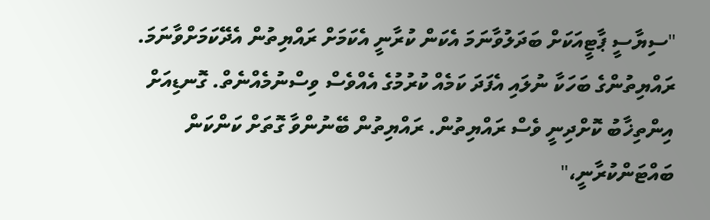"ސިޔާސީ ޕާޓީއަކަށް ބަދަލުވާނަމަ އެކަން ކުރާނީ އެކަމަށް ރައްޔިތުން އެދޭކަމަށްވާނަމަ. ރައްޔިތުންގެ ބަހަކާ ނުލައި އެފަދަ ކަމެއް ކުރުމުގެ އެއްވެސް ވިސްނުމެއްނެތް. ގޮނޑިއަށް އިންތިޚާބު ކޮށްދިނީ ވެސް ރައްޔިތުން. ރައްޔިތުން ބޭނުންވާ ގޮތަށް ކަންކަން ބައްޓަންކުރާނީ،"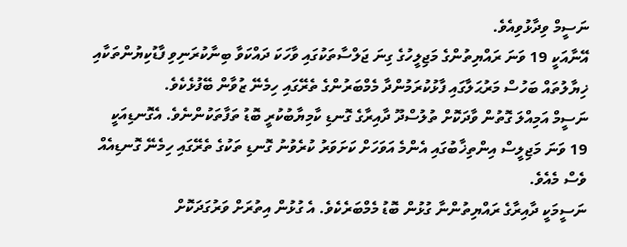ނަސީމް ވިދާޅުވިއެވެ.
އޭނާއަކީ 19 ވަނަ ރައްޔިތުންގެ މަޖިލީހުގެ ގިނަ ޖަލްސާތަކުގައި ވާހަކަ ދައްކަވާ ބިނާކުރަނިވި ފާޑުކިޔުންތަކާއި ޚިޔާލުތައް ބަހުސް މަރުޙަލާގައި ފާޅުކުރަމުންދާ މެމްބަރުންގެ ތެރޭގައި ހިމެނޭ ޒުވާން ބޭފުޅެކެވެ.
ނަސީމް އަމިއްލަ ގޮތުން ވާދަކޮށް ތުލުސްދޫ ދާއިރާގެ ގޮނޑި ކާމިޔާބުކުރީ ބޮޑު ތަފާތަކުންނެވެ. އެގޮނޑިއަކީ 19 ވަނަ މަޖިލީސް އިންތިޚާބުގައި އެންމެ އަވަހަށް ކަށަވަރު ކުރެވުނު ގޮނޑި ތަކުގެ ތެރޭގައި ހިމެނޭ ގޮނޑިއެއް ވެސް މެއެވެ.
ނަސީމަކީ ދާއިރާގެ ރައްޔިތުންނާ ގުޅުން ބޮޑު މެމްބަރެކެވެ. އެ ގުޅުން އިތުރަށް ވަރުގަދަކޮށް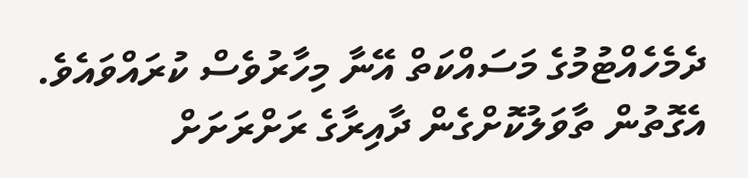ދެމެހެއްޓުމުގެ މަސައްކަތް އޭނާ މިހާރުވެސް ކުރައްވައެވެ. އެގޮތުން ތާވަލުކޮށްގެން ދާއިރާގެ ރަށްރަށަށް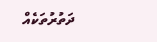ދަތުރުތަކެއް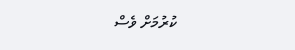ކުރުމަށް ވެސް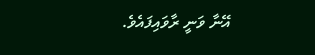އޭނާ ވަނީ ރާވައިފައެވެ.